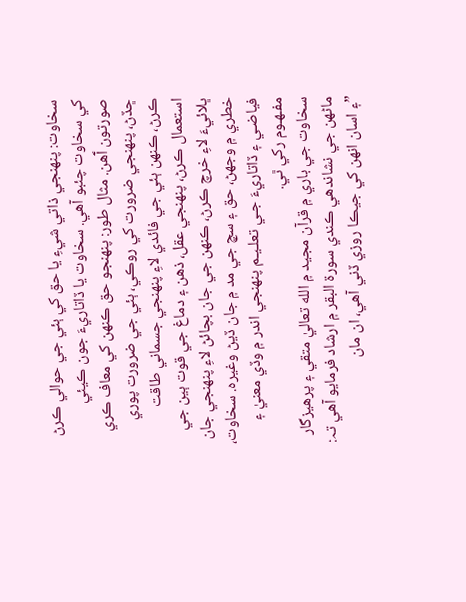سخاوت: پنھنجي ذاتي شيءِ يا حق کي ٻئي جي حوالي ڪرڻ کي سخاوت چئبو آهي. سخاوت يا ڏاتاريءَ جون ڪيئي صورتون آَهن. مثال طور: پنهنجو حق ڪنهن کي معاف ڪري ڇڏڻ، پنھنجي ضرورت کي روڪي، ٻئي جي ضرورت پوري ڪرڻ، ڪنهن ٻئي جي فائدي لاءِ پنھنجي جسماني طاقت استعمال ڪرڻ، پنھنجي عقل، ذهن ۽ دماغ جي قوت ٻين جي ڀلائيءَ لاءِ خرچ ڪرڻ، ڪنهن جي جان بچائڻ لاءِ پنھنجي جان خطري ۾ وجهڻ، حق ۽ سچ جي مد ۾ جان ڏيڻ وغيرہ. سخاوت، فياضـي ۽ ڏاتاريءَ جـي تعلـيـم پنھنجي اندر ۾ وڏي معنيٰ ۽ مفـهـوم رکي ٿي.
سخاوت جي باري ۾ قرآن مجيد ۾ الله تعاليٰ متقي ۽ پرهيزگار ماڻهن جي نشاندهي ڪندي سورة البقر ۾ ارشاد فرمايو آهي تہ: ”۽ اسان انهن کي جيڪا روزي ڏني آهي، ان مان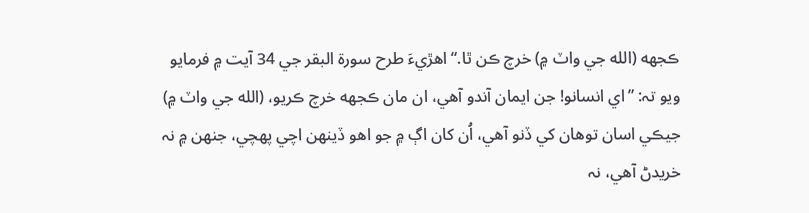ڪجهه (الله جي واٽ ۾) خرچ ڪن ٿا.“ اهڙيءَ طرح سورة البقر جي 34 آيت ۾ فرمايو ويو تہ: ”اي انسانو! جن ايمان آندو آهي، ان مان ڪجهه خرچ ڪريو، (الله جي واٽ ۾) جيڪي اسان توهان کي ڏنو آهي، اُن کان اڳ ۾ جو اهو ڏينهن اچي پهچي، جنهن ۾ نہ خريدڻ آهي، نہ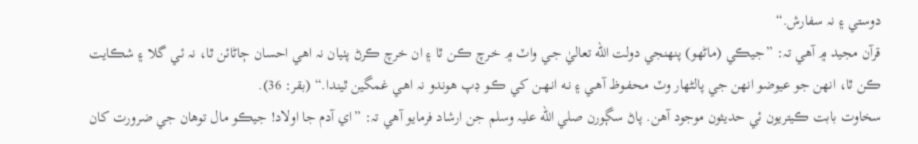دوستي ۽ نہ سفارش.“
قرآن مجيد ۾ آهي تہ: ”جيڪي (ماڻهو) پنھنجي دولت الله تعاليٰ جـي واٽ ۾ خـرچ ڪـن ٿا ۽ ان خرچ ڪرڻ پٺيان نہ اهي احسان ڄاڻائن ٿا، نہ ئـي گلا ۽ شڪايت ڪن ٿا، انهن جو عيوضو انهن جي پالڻهار وٽ مـحفـوظ آهـي ۽ نـه انـهـن کـي ڪـو ڊپ هوندو نہ اهـي غمگين ٿيندا.“ (بقر: 36).
سخاوت بابت ڪيتريون ئي حديثون موجود آهن. پاڻ سڳورن صلي الله عليہ وسلم جن ارشاد فرمايو آهي تہ: ”اي آدم جا اولاد! جيڪو مال توهان جي ضرورت کان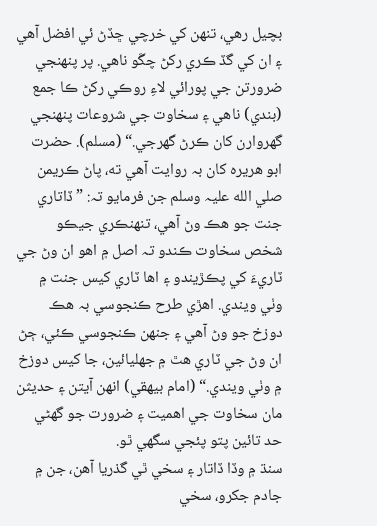بچيل رهي، تنهن کي خرچي ڇڏڻ ئي افضل آهي ۽ ان کي گڏ ڪري رکڻ چڱو ناهي. پر پنھنجي ضرورتن جي پورائي لاءِ روڪي رکڻ ڪا جمع (بندي) ناهي ۽ سخاوت جي شروعات پنھنجي گهروارن کان ڪرڻ گهرجي.“ (مسلم). حضرت ابو هريره کان بہ روايت آهي ته، پاڻ ڪريمن صلي الله عليہ وسلم جن فرمايو تہ: ”ڏاتاري جنت جو هڪ وڻ آهي، تنهنڪري جيڪو شخص سخاوت ڪندو تہ اصل ۾ اهو ان وڻ جي ٽاريءَ کي پڪڙيندو ۽ اها ٽاري کيس جنت ۾ وٺي ويندي. اهڙي طرح ڪنجوسي بہ هڪ دوزخ جو وڻ آهي ۽ جنهن ڪنجوسي ڪئي، ڄڻ ان وڻ جي ٽاري هٿ ۾ جهليائين، جا کيس دوزخ ۾ وٺي ويندي.“ (امام بيهقي) انهن آيتن ۽ حديثن مان سخاوت جي اهميت ۽ ضرورت جو گهڻي حد تائين پتو پئجي سگهي ٿو.
سنڌ ۾ وڏا ڏاتار ۽ سخي ٿي گذريا آهن، جن ۾ جادم جکرو، سخي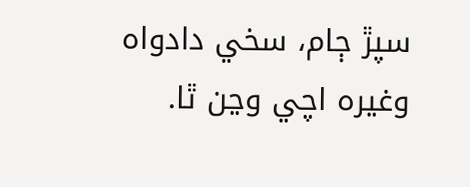سپڙ ڄام، سخي دادواه وغيرہ اچي وڃن ٿا.